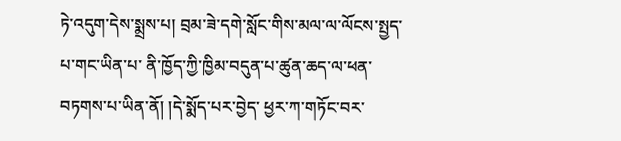ཏེ་འདུག་དེས་སྨྲས་པ། བྲམ་ཟེ་དགེ་སློང་གིས་མལ་ལ་ལོངས་སྤྱད་པ་གང་ཡིན་པ་ ནི་ཁྱོད་ཀྱི་ཁྱིམ་བདུན་པ་ཚུན་ཆད་ལ་ཕན་བཏགས་པ་ཡིན་ནོ། །དེ་སྨོད་པར་བྱེད་ ཕྱར་ཀ་གཏོང་བར་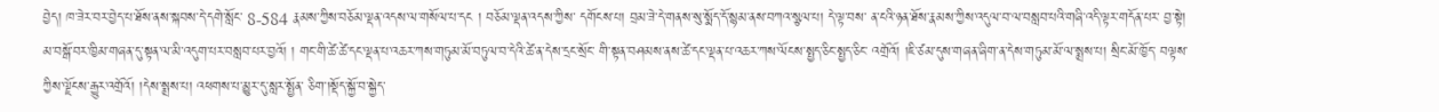བྱེད། ཁ་ཟེར་བར་བྱེད་པ་ཐོས་ནས་སྐབས་དེ་དགེ་སློང་ 8-584 རྣམས་ཀྱིས་བཅོམ་ལྡན་འདས་ལ་གསོལ་པ་དང ། བཅོམ་ལྡན་འདས་ཀྱིས་ དགོངས་པ། བྲམ་ཟེ་དེ་གནས་སུ་སྨོད་དོ་སྙམ་ནས་བཀའ་སྩལ་པ། དེ་ལྟ་བས་ ན་ངའི་ཉན་ཐོས་རྣམས་ཀྱིས་འདུལ་བ་ལ་བསླབ་པའི་གཞི་འདི་ལྟར་གདོན་པར་ བྱ་སྟེ། མ་བསྒོ་བར་ཁྱིམ་གཞན་དུ་སྟན་ལ་མི་འདུག་པར་བསླབ་པར་བྱའོ། ། གང་གི་ཚེ་ཚེ་དང་ལྡན་པ་འཆར་ཀས་གཏུམ་མོ་བཏུལ་བ་དེའི་ཚེ་ན་དེས་དྲང་སྲོང་ གི་སྟན་བཤམས་ནས་ཚེ་དང་ལྡན་པ་འཆར་ཀས་ལོངས་སྤྱད་ཅིང་སྤྱད་ཅིང་ འགྲོའོ། །ཇི་ཙམ་དུས་གཞན་ཞིག་ན་དེས་གཏུམ་མོ་ལ་སྨྲས་པ། སྲིང་མོ་ཁྱོད་ བལྟས་ཀྱིས་ལྗོངས་རྒྱུར་འགྲོའོ། །དེས་སྨྲས་པ། འཕགས་པ་མྱུར་དུ་སླར་སྤྱོན་ ཅིག་།སྡོད་སྐྱོ་བ་སྐྱེད་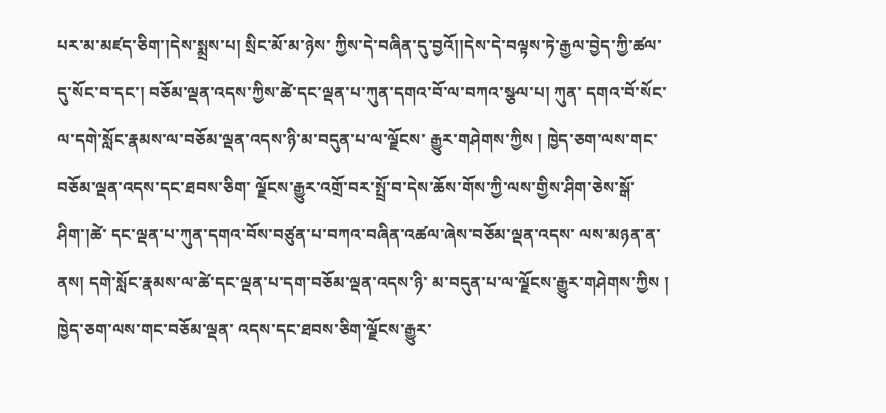པར་མ་མཛད་ཅིག་།དེས་སྨྲས་པ། སྲིང་མོ་མ་ཉེས་ ཀྱིས་དེ་བཞིན་དུ་བྱའོ།།དེས་དེ་བལྟས་ཏེ་རྒྱལ་བྱེད་ཀྱི་ཚལ་དུ་སོང་བ་དང་། བཅོམ་ལྡན་འདས་ཀྱིས་ཚེ་དང་ལྡན་པ་ཀུན་དགའ་བོ་ལ་བཀའ་སྩལ་པ། ཀུན་ དགའ་བོ་སོང་ལ་དགེ་སློང་རྣམས་ལ་བཅོམ་ལྡན་འདས་ཉི་མ་བདུན་པ་ལ་ལྗོངས་ རྒྱུར་གཤེགས་ཀྱིས ། ཁྱེད་ཅག་ལས་གང་བཅོམ་ལྡན་འདས་དང་ཐབས་ཅིག་ ལྗོངས་རྒྱུར་འགྲོ་བར་སྤྲོ་བ་དེས་ཆོས་གོས་ཀྱི་ལས་གྱིས་ཤིག་ཅེས་སྒོ་ཤིག་།ཚེ་ དང་ལྡན་པ་ཀུན་དགའ་བོས་བཙུན་པ་བཀའ་བཞིན་འཚལ་ཞེས་བཅོམ་ལྡན་འདས་ ལས་མཉན་ན་ནས། དགེ་སློང་རྣམས་ལ་ཚེ་དང་ལྡན་པ་དག་བཅོམ་ལྡན་འདས་ཉི་ མ་བདུན་པ་ལ་ལྗོངས་རྒྱུར་གཤེགས་ཀྱིས ། ཁྱེད་ཅག་ལས་གང་བཅོམ་ལྡན་ འདས་དང་ཐབས་ཅིག་ལྗོངས་རྒྱུར་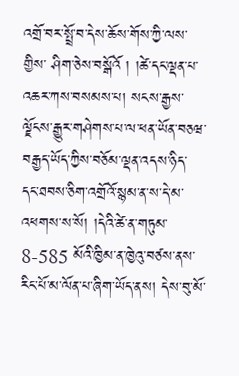འགྲོ་བར་སྤྲོ་བ་དེས་ཆོས་གོས་ཀྱི་ལས་གྱིས་ ཤིག་ཅེས་བསྒོའོ ། །ཚེ་དང་ལྡན་པ་འཆར་ཀས་བསམས་པ། སངས་རྒྱས་ ལྗོངས་རྒྱུར་གཤེགས་པ་ལ་ཕན་ཡོན་བཅཝ་བརྒྱད་ཡོད་ཀྱིས་བཅོམ་ལྡན་འདས་ཉིད་ དང་ཐབས་ཅིག་འགྲོའོ་སྙམ་ན་ས་དེ་མ་འཕགས་ས་སོ། །དེའི་ཚེ་ན་གཏུམ་ 8-585 མོའི་ཁྱིམ་ན་ཁྱེའུ་བཙས་ནས་རིང་པོ་མ་ལོན་པ་ཞིག་ཡོད་ནས། དེས་བུ་མོ་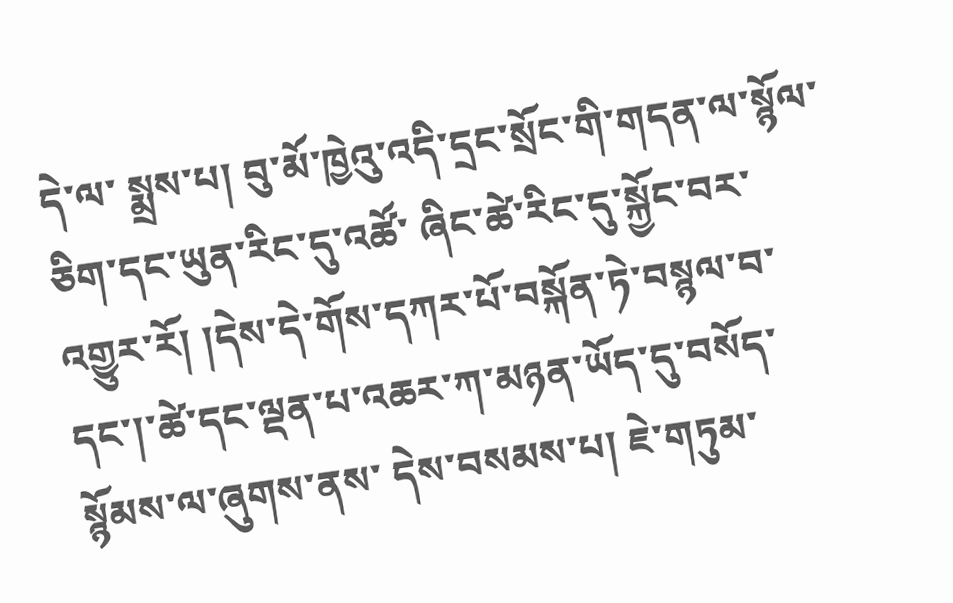དེ་ལ་ སྨྲས་པ། བུ་མོ་ཁྱེའུ་འདི་དྲང་སྲོང་གི་གདན་ལ་སྙོལ་ཅིག་དང་ཡུན་རིང་དུ་འཚོ་ ཞིང་ཚེ་རིང་དུ་སྐྱོང་བར་འགྱུར་རོ། །དེས་དེ་གོས་དཀར་པོ་བསྐོན་ཏེ་བསྙལ་བ་ དང་།་ཚེ་དང་ལྡན་པ་འཆར་ཀ་མཉན་ཡོད་དུ་བསོད་སྙོམས་ལ་ཞུགས་ནས་ དེས་བསམས་པ། ཇེ་གཏུམ་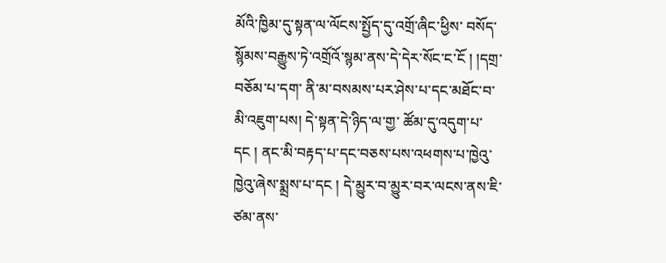མོའི་ཁྱིམ་དུ་སྟན་ལ་ལོངས་སྤྱོད་དུ་འགྲོ་ཞིང་ཕྱིས་ བསོད་སྙོམས་བརྒྱུས་ཏེ་འགྲོའོ་སྙམ་ནས་དེ་དེར་སོང་ང་ངོ ། །དགྲ་བཅོམ་པ་དག་ ནི་མ་བསམས་པར་ཤེས་པ་དང་མཐོང་བ་མི་འཇུག་པས། དེ་སྟན་དེ་ཉིད་ལ་གྱ་ ཚོམ་དུ་འདུག་པ་དང ། ནང་མི་བརྟད་པ་དང་བཅས་པས་འཕགས་པ་ཁྱེའུ་ ཁྱེའུ་ཞེས་སྨྲས་པ་དང ། དེ་མྱུར་བ་མྱུར་བར་ལངས་ནས་ཇི་ཙམ་ནས་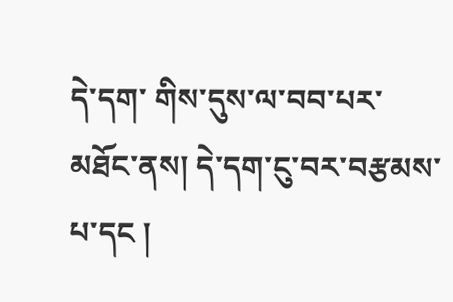དེ་དག་ གིས་དུས་ལ་བབ་པར་མཐོང་ནས། དེ་དག་ངུ་བར་བརྩམས་པ་དང །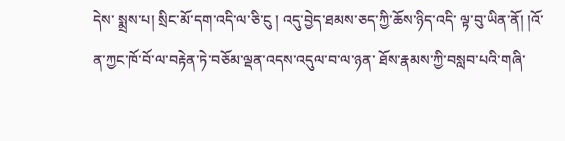དེས་ སྨྲས་པ། སྲིང་མོ་དག་འདི་ལ་ཅི་ངུ ། འདུ་བྱེད་ཐམས་ཅད་ཀྱི་ཆོས་ཉིད་འདི་ ལྟ་བུ་ཡིན་ནོ། །འོ་ན་ཀྱང་ཁོ་བོ་ལ་བརྟེན་ཏེ་བཅོམ་ལྡན་འདས་འདུལ་བ་ལ་ཉན་ ཐོས་རྣམས་ཀྱི་བསླབ་པའི་གཞི་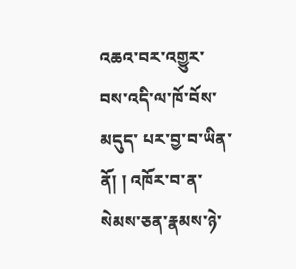འཆའ་བར་འགྱུར་བས་འདི་ལ་ཁོ་བོས་མདུད་ པར་བྱ་བ་ཡིན་ནོ། ། འཁོར་བ་ན་སེམས་ཅན་རྣམས་ཉེ་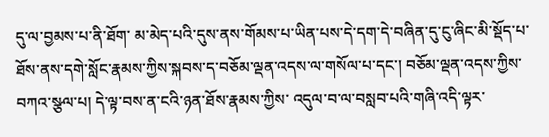དུ་ལ་བྱམས་པ་ནི་ཐོག་ མ་མེད་པའི་དུས་ནས་གོམས་པ་ཡིན་པས་དེ་དག་དེ་བཞིན་དུ་ངུ་ཞིང་མི་སྡོད་པ་ ཐོས་ནས་དགེ་སློང་རྣམས་ཀྱིས་སྐབས་ད་བཅོམ་ལྡན་འདས་ལ་གསོལ་པ་དང་། བཅོམ་ལྡན་འདས་ཀྱིས་བཀའ་སྩལ་པ། དེ་ལྟ་བས་ན་ངའི་ཉན་ཐོས་རྣམས་ཀྱིས་ འདུལ་བ་ལ་བསླབ་པའི་གཞི་འདི་ལྟར་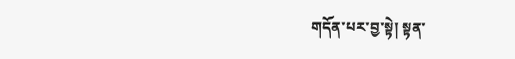གདོན་པར་བྱ་སྟེ། སྟན་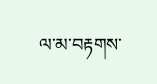ལ་མ་བརྟགས་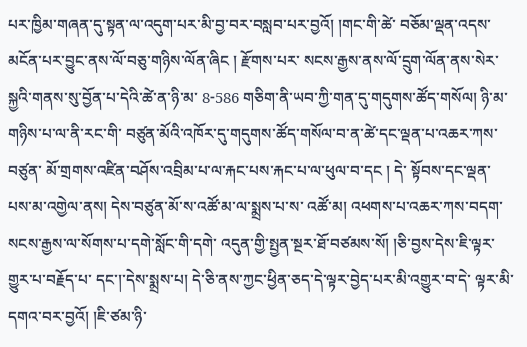པར་ཁྱིམ་གཞན་དུ་སྟན་ལ་འདུག་པར་མི་བྱ་བར་བསླབ་པར་བྱའོ། །གང་གི་ཚེ་ བཅོམ་ལྡན་འདས་མངོན་པར་བྱུང་ནས་ལོ་བཅུ་གཉིས་ལོན་ཞིང ། རྫོགས་པར་ སངས་རྒྱས་ནས་ལོ་དྲུག་ལོན་ནས་སེར་སྐྱའི་གནས་སུ་བྱོན་པ་དེའི་ཚེ་ན་ཉི་མ་ 8-586 གཅིག་ནི་ཡབ་ཀྱི་གན་དུ་གདུགས་ཚོད་གསོལ། ཉི་མ་གཉིས་པ་ལ་ནི་རང་གི་ བཙུན་མོའི་འཁོར་དུ་གདུགས་ཚོད་གསོལ་བ་ན་ཚེ་དང་ལྡན་པ་འཆར་ཀས་བཙུན་ མོ་གྲགས་འཛིན་བཤོས་འབྲིམ་པ་ལ་རྐང་པས་རྐང་པ་ལ་ཕུལ་བ་དང ། དེ་ སྟོབས་དང་ལྡན་པས་མ་འགྱེལ་ནས། དེས་བཙུན་མོ་ས་འཚོ་མ་ལ་སྨྲས་པ་ས་ འཚོ་མ། འཕགས་པ་འཆར་ཀས་བདག་སངས་རྒྱས་ལ་སོགས་པ་དགེ་སློང་གི་དགེ་ འདུན་གྱི་སྤྱན་སྔར་ཐོ་བཙམས་སོ། །ཅི་བྱས་དེས་ཇི་ལྟར་གྱུར་པ་བརྗོད་པ་ དང་།་དེས་སྨྲས་པ། དེ་ཅི་ནས་ཀྱང་ཕྱིན་ཅད་དེ་ལྟར་བྱེད་པར་མི་འགྱུར་བ་དེ་ ལྟར་མི་དགའ་བར་བྱའོ། །ཇི་ཙམ་ཉི་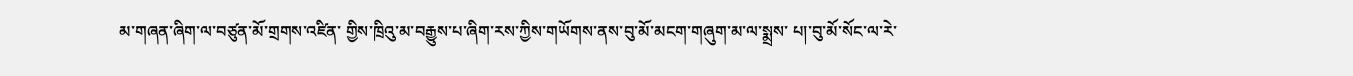མ་གཞན་ཞིག་ལ་བཙུན་མོ་གྲགས་འཛིན་ གྱིས་ཁྲིའུ་མ་བརྒྱུས་པ་ཞིག་རས་ཀྱིས་གཡོགས་ནས་བུ་མོ་མངག་གཞུག་མ་ལ་སྨྲས་ པ།་བུ་མོ་སོང་ལ་རེ་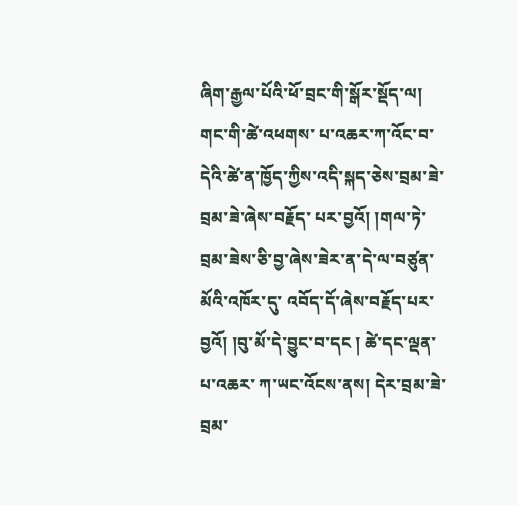ཞིག་རྒྱལ་པོའི་ཕོ་བྲང་གི་སྒོར་སྡོད་ལ། གང་གི་ཚེ་འཕགས་ པ་འཆར་ཀ་འོང་བ་དེའི་ཚེ་ན་ཁྱོད་ཀྱིས་འདི་སྐད་ཅེས་བྲམ་ཟེ་བྲམ་ཟེ་ཞེས་བརྗོད་ པར་བྱའོ། །གལ་ཏེ་བྲམ་ཟེས་ཅི་བྱ་ཞེས་ཟེར་ན་དེ་ལ་བཙུན་མོའི་འཁོར་དུ་ འབོད་དོ་ཞེས་བརྗོད་པར་བྱའོ། །བུ་མོ་དེ་བྱུང་བ་དང ། ཚེ་དང་ལྡན་པ་འཆར་ ཀ་ཡང་འོངས་ནས། དེར་བྲམ་ཟེ་བྲམ་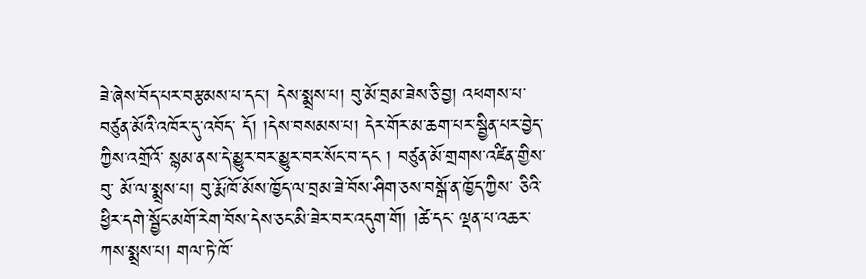ཟེ་ཞེས་བོད་པར་བརྩམས་པ་དང་། དེས་སྨྲས་པ། བུ་མོ་བྲམ་ཟེས་ཅི་བྱ། འཕགས་པ་བཙུན་མོའི་འཁོར་དུ་འབོད་ དོ། །དེས་བསམས་པ། དེར་གོར་མ་ཆག་པར་སྦྱིན་པར་བྱེད་ཀྱིས་འགྲོའོ་ སྙམ་ནས་དེ་མྱུར་བར་མྱུར་བར་སོང་བ་དང ། བཙུན་མོ་གྲགས་འཛིན་གྱིས་བུ་ མོ་ལ་སྨྲས་པ། བུ་རྨོ་ཁོ་མོས་ཁྱོད་ལ་བྲམ་ཟེ་བོས་ཤིག་ཅས་བསྒོ་ན་ཁྱོད་ཀྱིས་ ཅིའི་ཕྱིར་དགེ་སྦྱོང་མགོ་རེག་བོས་དེས་ཅང་མི་ཟེར་བར་འདུག་གོ། །ཚེ་དང་ ལྡན་པ་འཆར་ཀས་སྨྲས་པ། གལ་ཏེ་ཁོ་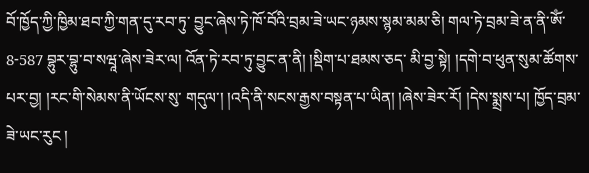བོ་ཁྱོད་ཀྱི་ཁྱིམ་ཐབ་ཀྱི་གན་དུ་རབ་ཏུ་ བྱུང་ཞེས་ཏེ་ཁོ་བོའི་བྲམ་ཟེ་ཡང་ཉམས་སྙམ་མམ་ཅི། གལ་ཏེ་བྲམ་ཟེ་ན་ནི་ཨོཾ་ 8-587 བྷུར་བྷུ་བ་སཝཱ་ཞེས་ཟེར་ལ། འོན་ཏེ་རབ་ཏུ་བྱུང་ན་ནི། །སྡིག་པ་ཐམས་ཅད་ མི་བྱ་སྟེ། །དགེ་བ་ཕུན་སུམ་ཚོགས་པར་བྱ། །རང་གི་སེམས་ནི་ཡོངས་སུ་ གདུལ་། །འདི་ནི་སངས་རྒྱས་བསྟན་པ་ཡིན། །ཞེས་ཟེར་རོ། །དེས་སྨྲས་པ། ཁྱོད་བྲམ་ཟེ་ཡང་རུང །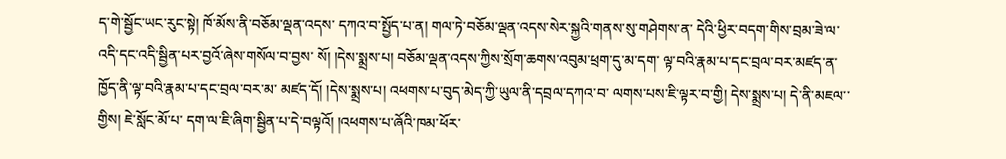ད་གེ་སྦྱོང་ཡང་རུང་སྟེ། ཁོ་མོས་ནི་བཅོམ་ལྡན་འདས་ དཀའ་བ་སྤྱོད་པ་ན། གལ་ཏེ་བཅོམ་ལྡན་འདས་སེར་སྐྱའི་གནས་སུ་གཤེགས་ན་ དེའི་ཕྱིར་བདག་གིས་བྲམ་ཟེ་ལ་འདི་དང་འདི་སྦྱིན་པར་བྱའོ་ཞེས་གསོལ་བ་བྱས་ སོ། །དེས་སྨྲས་པ། བཅོམ་ལྡན་འདས་ཀྱིས་སྲོག་ཆགས་འབུམ་ཕྲག་དུ་མ་དག་ ལྟ་བའི་རྣམ་པ་དང་བྲལ་བར་མཛད་ན་ཁྱོད་ནི་ལྟ་བའི་རྣམ་པ་དང་བྲལ་བར་མ་ མཛད་དོ། །དེས་སྨྲས་པ། འཕགས་པ་བུད་མེད་ཀྱི་ཡུལ་ནི་དབྲལ་དཀའ་བ་ ལགས་པས་ཇི་ལྟར་བ་གྱི། དེས་སྨྲས་པ། དེ་ནི་མཇལ་་གྱིས། ཇེ་སློང་མོ་པ་ དག་ལ་ཇི་ཞིག་སྦྱིན་པ་དེ་བལྟའོ། །འཕགས་པ་ཞོའི་ཁམ་ཕོར་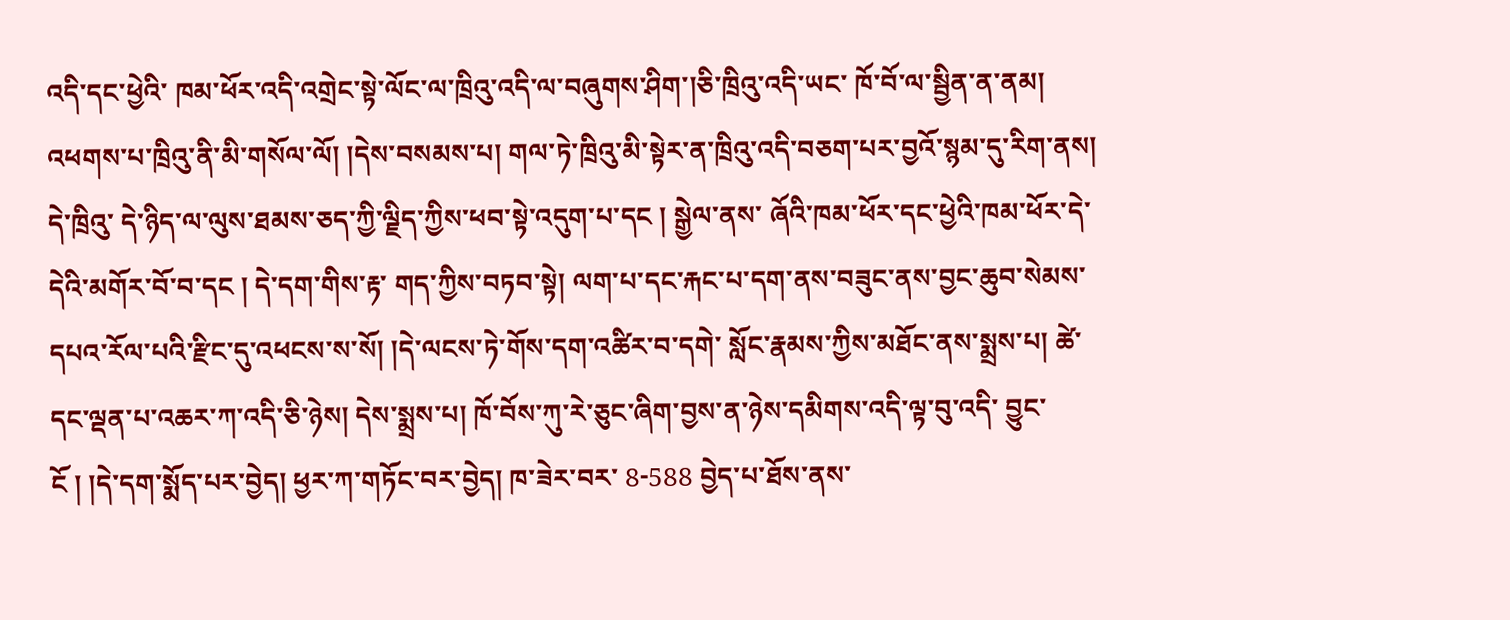འདི་དང་ཕྱེའི་ ཁམ་ཕོར་འདི་འགྲེང་སྟེ་ལོང་ལ་ཁྲིའུ་འདི་ལ་བཞུགས་ཤིག་།ཅི་ཁྲིའུ་འདི་ཡང་ ཁོ་བོ་ལ་སྦྱིན་ན་ནམ། འཕགས་པ་ཁྲིའུ་ནི་མི་གསོལ་ལོ། །དེས་བསམས་པ། གལ་ཏེ་ཁྲིའུ་མི་སྟེར་ན་ཁྲིའུ་འདི་བཅག་པར་བྱའོ་སྙམ་དུ་རིག་ནས། དེ་ཁྲིའུ་ དེ་ཉིད་ལ་ལུས་ཐམས་ཅད་ཀྱི་ལྗིད་ཀྱིས་ཕབ་སྟེ་འདུག་པ་དང ། སྒྱེལ་ནས་ ཞོའི་ཁམ་ཕོར་དང་ཕྱེའི་ཁམ་ཕོར་དེ་དེའི་མགོར་བོ་བ་དང ། དེ་དག་གིས་རྟ་ གད་ཀྱིས་བཏབ་སྟེ། ལག་པ་དང་རྐང་པ་དག་ནས་བཟུང་ནས་བྱང་ཆུབ་སེམས་ དཔའ་རོལ་པའི་རྫིང་དུ་འཕངས་ས་སོ། །དེ་ལངས་ཏེ་གོས་དག་འཚིར་བ་དགེ་ སློང་རྣམས་ཀྱིས་མཐོང་ནས་སྨྲས་པ། ཚེ་དང་ལྡན་པ་འཆར་ཀ་འདི་ཅི་ཉེས། དེས་སྨྲས་པ། ཁོ་བོས་ཀུ་རེ་ཅུང་ཞིག་བྱས་ན་ཉེས་དམིགས་འདི་ལྟ་བུ་འདི་ བྱུང་ངོ ། །དེ་དག་སྨོད་པར་བྱེད། ཕྱར་ཀ་གཏོང་བར་བྱེད། ཁ་ཟེར་བར་ 8-588 བྱེད་པ་ཐོས་ནས་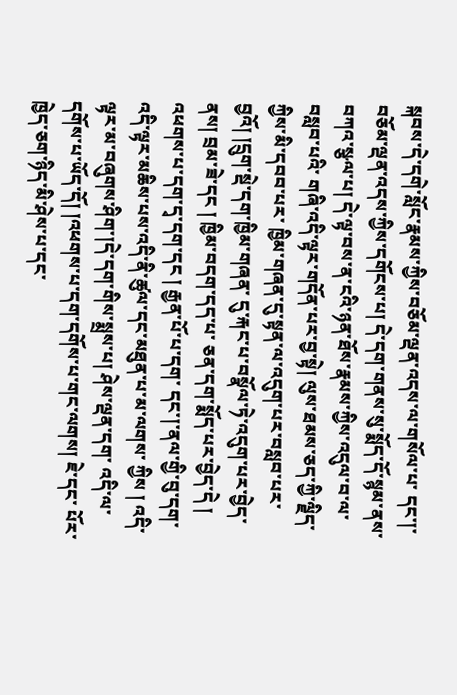སྐབས་དེ་དགེ་སློང་རྣམས་ཀྱིས་བཅོམ་ལྡན་འདས་ལ་གསོལ་པ་ དང་།་བཅོམ་ལྡན་འདས་ཀྱིས་དགོངས་པ། དེ་དག་གནས་སུ་སྨོད་དོ་སྙམ་ནས་ བཀའ་སྩལ་པ། དེ་ལྟ་བས་ན་ངའི་ཉན་ཐོས་རྣམས་ཀྱིས་འདུལ་བ་ལ་བསླབ་པའི་ གཞི་འདི་ལྟར་གདོན་པར་བྱ་སྟེ། ལུས་ཐམས་ཅད་ཀྱི་ལྗིད་ཀྱིས་མི་དབབ་པར་ ཁྱིམ་གཞན་དུ་སྟན་ལ་འདུག་པར་བསླབ་པར་བྱའོ། །དྲུག་སྡེ་དག་ཁྱིམ་གཞན་ དུ་རྐང་པ་བསྣོལ་ཏེ་འདུག་པར་བྱེད་ནས། བྲམ་ཟེ་དང ། ཁྱིམ་བདག་དད་པ་ ཅན་དག་སྨོད་པར་བྱེད་དེ ། འཕགས་པ་དག་དྭ་དག་དང ། རྒྱན་པོ་པ་དག་ དང་།་ནལ་གྱི་བུ་དག་འདི་ལྟར་མཆིས་པས་འདི་ནི་ཚུལ་དང་མཐུན་པ་མ་ལགས་ ཀྱིས ། འདི་ལྟར་མ་བཞུགས་ཤིག་།དེ་དག་གིས་སྨྲས་པ། ཤེས་ལྡན་དག་ འདི་ལ་དགོས་པ་ཡོད་དོ། །འཕགས་པ་དག་དགོས་པ་གང་ལགས། ཇེ་དང་ པོར་ཁྱེད་ཅག་ཉིད་མི་ཤེས་པ་དང་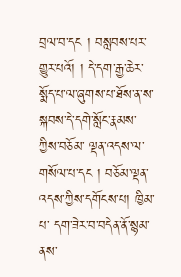བྲལ་བ་དང ། བསླབས་པར་གྱུར་པའོ། ། དེ་དག་རྒྱ་ཆེར་སྨོད་པ་ལ་ཞུགས་པ་ཐོས་ན་ས་སྐབས་དེ་དགེ་སློང་རྣམས་ཀྱིས་བཅོམ་ ལྡན་འདས་ལ་གསོལ་པ་དང ། བཅོམ་ལྡན་འདས་ཀྱིས་དགོངས་པ། ཁྱིམ་པ་ དག་ཟེར་བ་བདེན་ནོ་སྙམ་ནས་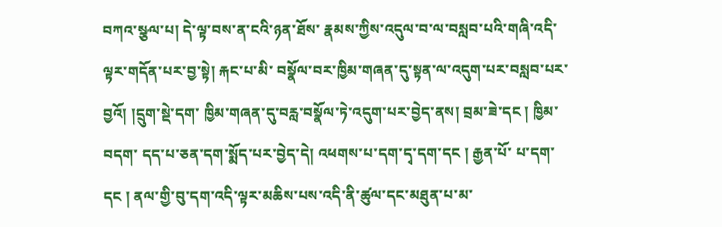བཀའ་སྩལ་པ། དེ་ལྟ་བས་ན་ངའི་ཉན་ཐོས་ རྣམས་ཀྱིས་འདུལ་བ་ལ་བསླབ་པའི་གཞི་འདི་ལྟར་གདོན་པར་བྱ་སྟེ། རྐང་པ་མི་ བསྣོལ་བར་ཁྱིམ་གཞན་དུ་སྟན་ལ་འདུག་པར་བསླབ་པར་བྱའོ། །དྲུག་སྡེ་དག་ ཁྱིམ་གཞན་དུ་བརླ་བསྣོལ་ཏེ་འདུག་པར་བྱེད་ནས། བྲམ་ཟེ་དང ། ཁྱིམ་བདག་ དད་པ་ཅན་དག་སྨོད་པར་བྱེད་དེ། འཕགས་པ་དག་དྭ་དག་དང ། རྒྱན་པོ་ པ་དག་དང ། ནལ་གྱི་བུ་དག་འདི་ལྟར་མཆིས་པས་འདི་ནི་ཚུལ་དང་མཐུན་པ་མ་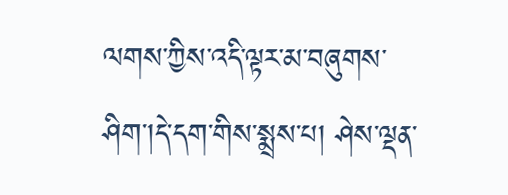ལགས་ཀྱིས་འདི་ལྟར་མ་བཞུགས་ཤིག་།དེ་དག་གིས་སྨྲས་པ། ཤེས་ལྡན་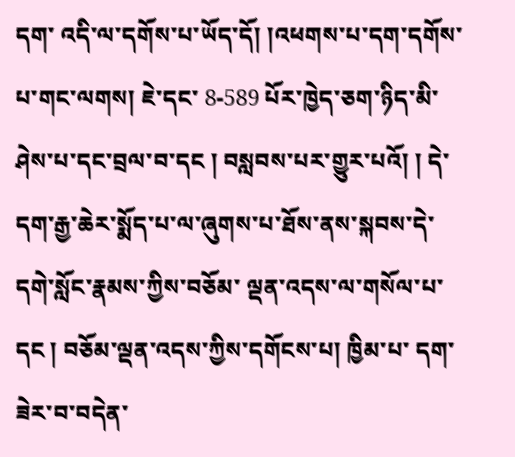དག་ འདི་ལ་དགོས་པ་ཡོད་དོ། །འཕགས་པ་དག་དགོས་པ་གང་ལགས། ཇེ་དང་ 8-589 པོར་ཁྱེད་ཅག་ཉིད་མི་ཤེས་པ་དང་བྲལ་བ་དང ། བསླབས་པར་གྱུར་པའོ། ། དེ་དག་རྒྱ་ཆེར་སྨོད་པ་ལ་ཞུགས་པ་ཐོས་ནས་སྐབས་དེ་དགེ་སློང་རྣམས་ཀྱིས་བཅོམ་ ལྡན་འདས་ལ་གསོལ་པ་དང ། བཅོམ་ལྡན་འདས་ཀྱིས་དགོངས་པ། ཁྱིམ་པ་ དག་ཟེར་བ་བདེན་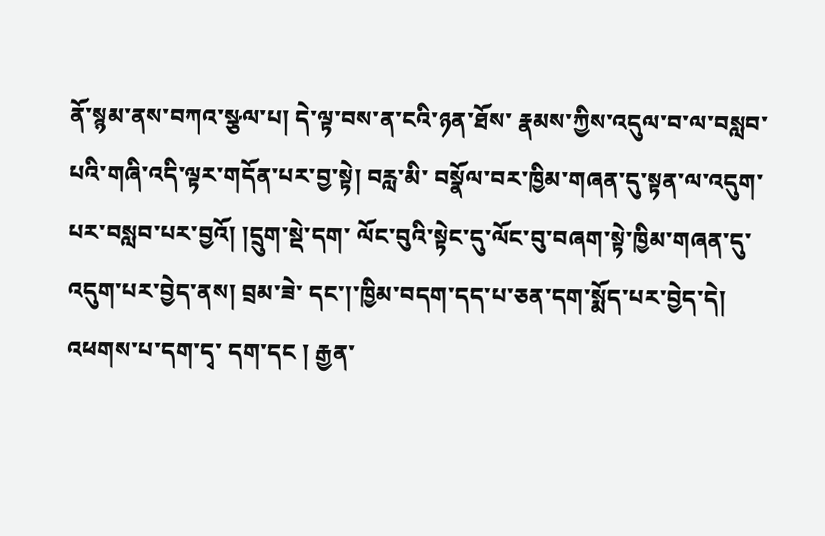ནོ་སྙམ་ནས་བཀའ་སྩལ་པ། དེ་ལྟ་བས་ན་ངའི་ཉན་ཐོས་ རྣམས་ཀྱིས་འདུལ་བ་ལ་བསླབ་པའི་གཞི་འདི་ལྟར་གདོན་པར་བྱ་སྟེ། བརླ་མི་ བསྣོལ་བར་ཁྱིམ་གཞན་དུ་སྟན་ལ་འདུག་པར་བསླབ་པར་བྱའོ། །དྲུག་སྡེ་དག་ ལོང་བུའི་སྟེང་དུ་ལོང་བུ་བཞག་སྟེ་ཁྱིམ་གཞན་དུ་འདུག་པར་བྱེད་ནས། བྲམ་ཟེ་ དང་།་ཁྱིམ་བདག་དད་པ་ཅན་དག་སྨོད་པར་བྱེད་དེ། འཕགས་པ་དག་དྭ་ དག་དང ། རྒྱན་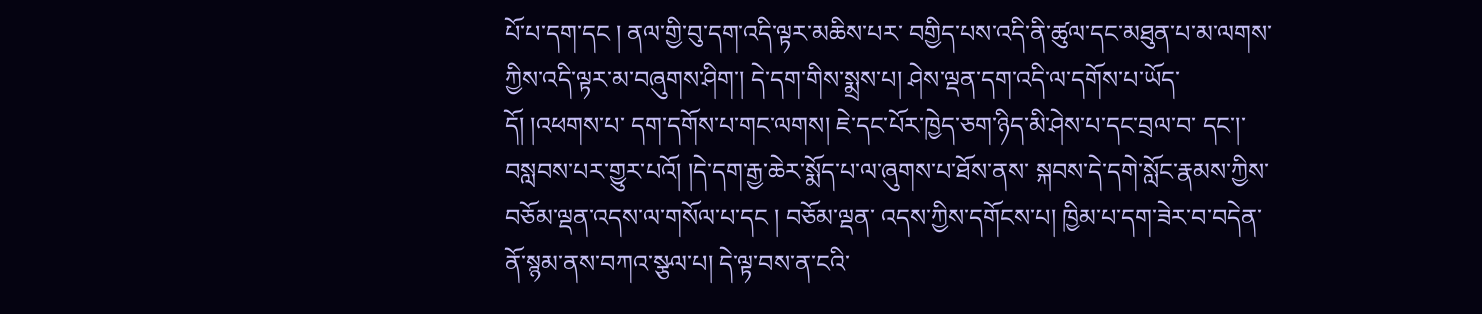པོ་པ་དག་དང ། ནལ་གྱི་བུ་དག་འདི་ལྟར་མཆིས་པར་ བགྱིད་པས་འདི་ནི་ཚུལ་དང་མཐུན་པ་མ་ལགས་ཀྱིས་འདི་ལྟར་མ་བཞུགས་ཤིག་། དེ་དག་གིས་སྨྲས་པ། ཤེས་ལྡན་དག་འདི་ལ་དགོས་པ་ཡོད་དོ། །འཕགས་པ་ དག་དགོས་པ་གང་ལགས། ཇེ་དང་པོར་ཁྱེད་ཅག་ཉིད་མི་ཤེས་པ་དང་བྲལ་བ་ དང་།་བསླབས་པར་གྱུར་པའོ། །དེ་དག་རྒྱ་ཆེར་སྨོད་པ་ལ་ཞུགས་པ་ཐོས་ནས་ སྐབས་དེ་དགེ་སློང་རྣམས་ཀྱིས་བཅོམ་ལྡན་འདས་ལ་གསོལ་པ་དང ། བཅོམ་ལྡན་ འདས་ཀྱིས་དགོངས་པ། ཁྱིམ་པ་དག་ཟེར་བ་བདེན་ནོ་སྙམ་ནས་བཀའ་སྩལ་པ། དེ་ལྟ་བས་ན་ངའི་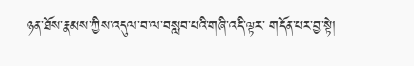ཉན་ཐོས་རྣམས་ཀྱིས་འདུལ་བ་ལ་བསླབ་པའི་གཞི་འདི་ལྟར་ གདོན་པར་བྱ་སྟེ།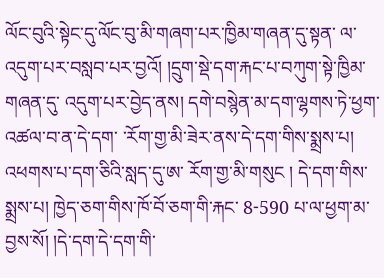ལོང་བུའི་སྟེང་དུ་ལོང་བུ་མི་གཞག་པར་ཁྱིམ་གཞན་དུ་སྟན་ ལ་འདུག་པར་བསླབ་པར་བྱའོ། །དྲུག་སྡེ་དག་རྐང་པ་བཀུག་སྟེ་ཁྱིམ་གཞན་དུ་ འདུག་པར་བྱེད་ནས། དགེ་བསྙེན་མ་དག་ལྷགས་ཏེ་ཕྱག་འཚལ་བ་ན་དེ་དག་ ་རོག་གྱ་མི་ཟེར་ནས་དེ་དག་གིས་སྨྲས་པ། འཕགས་པ་དག་ཅིའི་སླད་དུ་ཨ་ རོག་གྱ་མི་གསུང ། དེ་དག་གིས་སྨྲས་པ། ཁྱེད་ཅག་གིས་ཁོ་བོ་ཅག་གི་རྐང་ 8-590 པ་ལ་ཕྱག་མ་བྱས་སོ། །དེ་དག་དེ་དག་གི་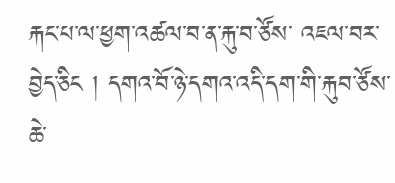རྐང་པ་ལ་ཕྱག་འཚལ་བ་ན་རྐུ་བ་ཙོས་ འཇལ་བར་བྱེད་ཅིང ། དགའ་བོ་ཉེ་དགའ་འདི་དག་གི་རྐུབ་ཙོས་ཆེ་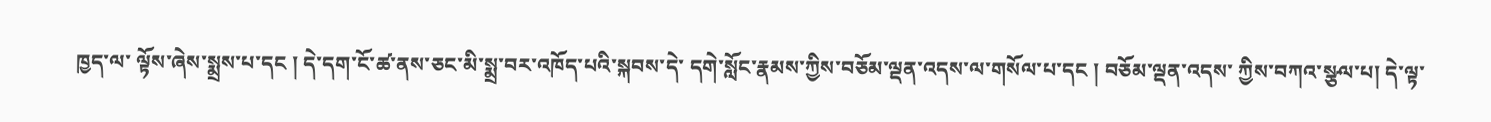ཁྱད་ལ་ ལྟོས་ཞེས་སྨྲས་པ་དང ། དེ་དག་ངོ་ཚ་ནས་ཅང་མི་སྨྲ་བར་འཁོད་པའི་སྐབས་དེ་ དགེ་སློང་རྣམས་ཀྱིས་བཅོམ་ལྡན་འདས་ལ་གསོལ་པ་དང ། བཅོམ་ལྡན་འདས་ ཀྱིས་བཀའ་སྩལ་པ། དེ་ལྟ་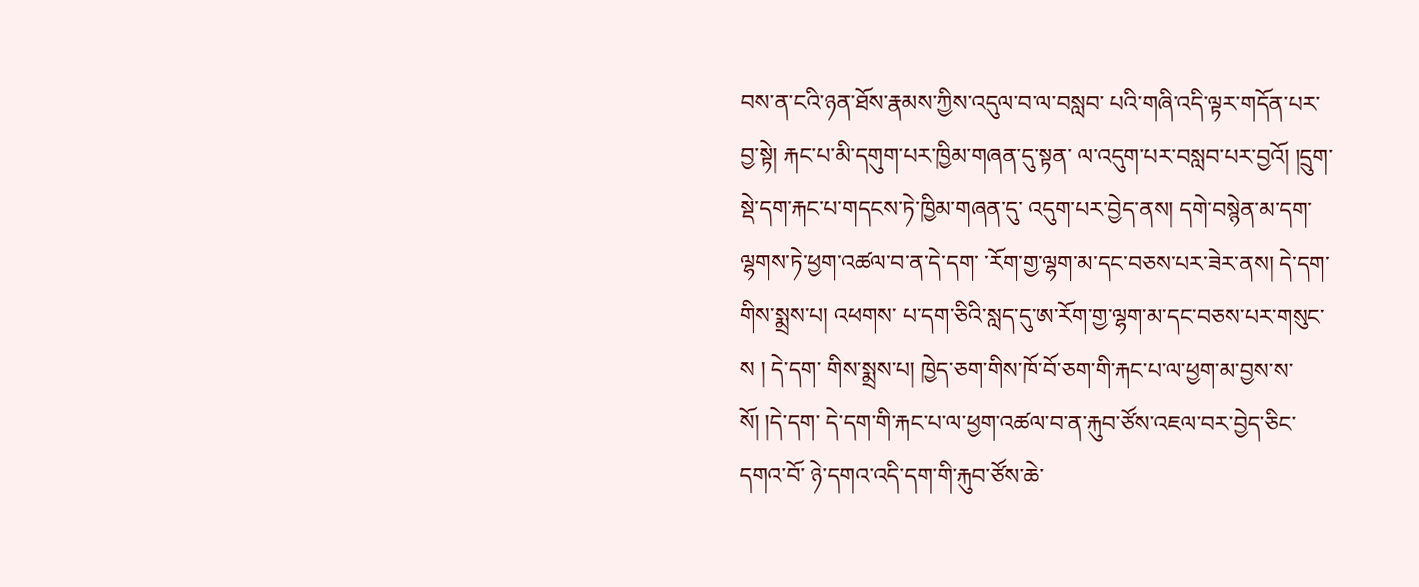བས་ན་ངའི་ཉན་ཐོས་རྣམས་ཀྱིས་འདུལ་བ་ལ་བསླབ་ པའི་གཞི་འདི་ལྟར་གདོན་པར་བྱ་སྟེ། རྐང་པ་མི་དགུག་པར་ཁྱིམ་གཞན་དུ་སྟན་ ལ་འདུག་པར་བསླབ་པར་བྱའོ། །དྲུག་སྡེ་དག་རྐང་པ་གདངས་ཏེ་ཁྱིམ་གཞན་དུ་ འདུག་པར་བྱེད་ནས། དགེ་བསྙེན་མ་དག་ལྷགས་ཏེ་ཕྱག་འཚལ་བ་ན་དེ་དག་ ་རོག་གྱ་ལྷག་མ་དང་བཅས་པར་ཟེར་ནས། དེ་དག་གིས་སྨྲས་པ། འཕགས་ པ་དག་ཅིའི་སླད་དུ་ཨ་རོག་གྱ་ལྷག་མ་དང་བཅས་པར་གསུང་ས ། དེ་དག་ གིས་སྨྲས་པ། ཁྱེད་ཅག་གིས་ཁོ་བོ་ཅག་གི་རྐང་པ་ལ་ཕྱག་མ་བྱས་ས་སོ། །དེ་དག་ དེ་དག་གི་རྐང་པ་ལ་ཕྱག་འཚལ་བ་ན་རྐུབ་ཙོས་འཇལ་བར་བྱེད་ཅིང་དགའ་བོ་ ཉེ་དགའ་འདི་དག་གི་རྐུབ་ཙོས་ཆེ་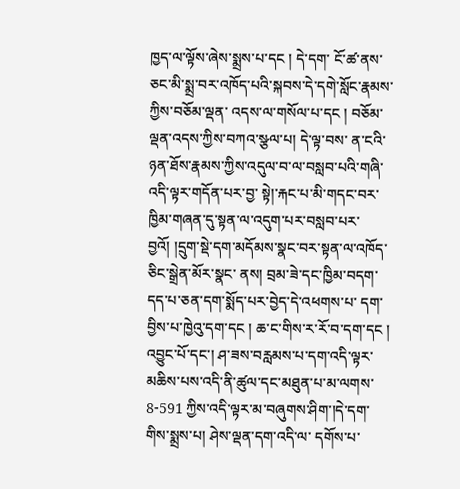ཁྱད་ལ་ལྟོས་ཞེས་སྨྲས་པ་དང ། དེ་དག་ ངོ་ཚ་ནས་ཅང་མི་སྨྲ་བར་འཁོད་པའི་སྐབས་དེ་དགེ་སློང་རྣམས་ཀྱིས་བཅོམ་ལྡན་ འདས་ལ་གསོལ་པ་དང ། བཅོམ་ལྡན་འདས་ཀྱིས་བཀའ་སྩལ་པ། དེ་ལྟ་བས་ ན་ངའི་ཉན་ཐོས་རྣམས་ཀྱིས་འདུལ་བ་ལ་བསླབ་པའི་གཞི་འདི་ལྟར་གདོན་པར་བྱ་ སྟེ།་རྐང་པ་མི་གདང་བར་ཁྱིམ་གཞན་དུ་སྟན་ལ་འདུག་པར་བསླབ་པར་ བྱའོ། །དྲུག་སྡེ་དག་མདོམས་སྣང་བར་སྟན་ལ་འཁོད་ཅིང་སྒྲེན་མོར་སྣང་ ནས། བྲམ་ཟེ་དང་ཁྱིམ་བདག་དད་པ་ཅན་དག་སྨོད་པར་བྱེད་དེ་འཕགས་པ་ དག་བྱིས་པ་ཁྱེའུ་དག་དང ། ཆ་ང་གིས་ར་རོ་བ་དག་དང ། འབྱུང་པོ་དང་། ཤ་ཟས་བརླམས་པ་དག་འདི་ལྟར་མཆིས་པས་འདི་ནི་ཚུལ་དང་མཐུན་པ་མ་ལགས་ 8-591 ཀྱིས་འདི་ལྟར་མ་བཞུགས་ཤིག་།དེ་དག་གིས་སྨྲས་པ། ཤེས་ལྡན་དག་འདི་ལ་ དགོས་པ་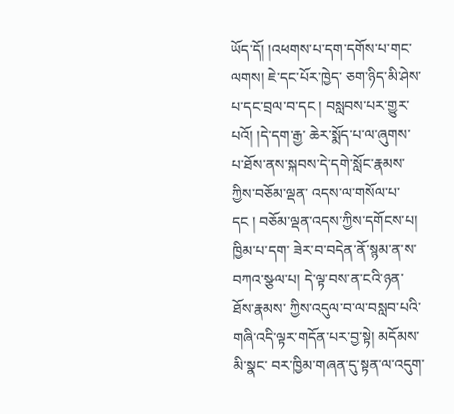ཡོད་དོ། །འཕགས་པ་དག་དགོས་པ་གང་ལགས། ཇེ་དང་པོར་ཁྱེད་ ཅག་ཉིད་མི་ཤེས་པ་དང་བྲལ་བ་དང ། བསླབས་པར་གྱུར་པའོ། །དེ་དག་རྒྱ་ ཆེར་སྨོད་པ་ལ་ཞུགས་པ་ཐོས་ནས་སྐབས་དེ་དགེ་སློང་རྣམས་ཀྱིས་བཅོམ་ལྡན་ འདས་ལ་གསོལ་པ་དང ། བཅོམ་ལྡན་འདས་ཀྱིས་དགོངས་པ། ཁྱིམ་པ་དག་ ཟེར་བ་བདེན་ནོ་སྙམ་ན་ས་བཀའ་སྩལ་པ། དེ་ལྟ་བས་ན་ངའི་ཉན་ཐོས་རྣམས་ ཀྱིས་འདུལ་བ་ལ་བསླབ་པའི་གཞི་འདི་ལྟར་གདོན་པར་བྱ་སྟེ། མདོམས་མི་སྣང་ བར་ཁྱིམ་གཞན་དུ་སྟན་ལ་འདུག་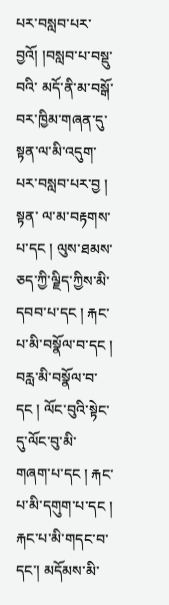པར་བསླབ་པར་བྱའོ། །བསླབ་པ་བསྡུ་བའི་ མདོ་ནི་མ་བསྒོ་བར་ཁྱིམ་གཞན་དུ་སྟན་ལ་མི་འདུག་པར་བསླབ་པར་བྱ ། སྟན་ ལ་མ་བརྟགས་པ་དང ། ལུས་ཐམས་ཅད་ཀྱི་ལྗིད་ཀྱིས་མི་དབབ་པ་དང ། རྐང་ པ་མི་བསྣོལ་བ་དང ། བརླ་མི་བསྣོལ་བ་དང ། ལོང་བུའི་སྟེང་དུ་ལོང་བུ་མི་ གཞག་པ་དང ། རྐང་པ་མི་དགུག་པ་དང ། རྐང་པ་མི་གདང་བ་དང་། མདོམས་མི་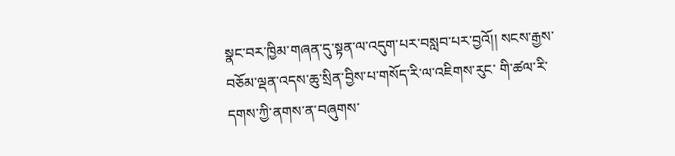སྣང་བར་ཁྱིམ་གཞན་དུ་སྟན་ལ་འདུག་པར་བསླབ་པར་བྱའོ།། སངས་རྒྱས་བཅོམ་ལྡན་འདས་ཆུ་སྲིན་བྱིས་པ་གསོད་རི་ལ་འཇིགས་རུང་ གི་ཚལ་རི་དགས་ཀྱི་ནགས་ན་བཞུགས་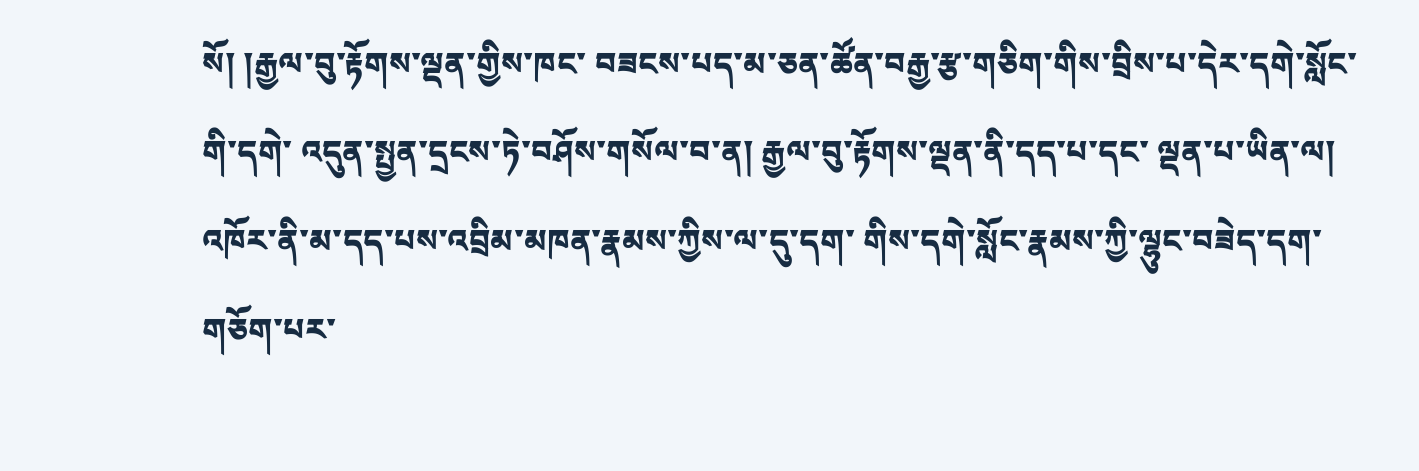སོ། །རྒྱལ་བུ་རྟོགས་ལྡན་གྱིས་ཁང་ བཟངས་པད་མ་ཅན་ཚོན་བརྒྱ་རྩ་གཅིག་གིས་བྲིས་པ་དེར་དགེ་སློང་གི་དགེ་ འདུན་སྤྱན་དྲངས་ཏེ་བཤོས་གསོལ་བ་ན། རྒྱལ་བུ་རྟོགས་ལྡན་ནི་དད་པ་དང་ ལྡན་པ་ཡིན་ལ། འཁོར་ནི་མ་དད་པས་འབྲིམ་མཁན་རྣམས་ཀྱིས་ལ་དུ་དག་ གིས་དགེ་སློང་རྣམས་ཀྱི་ལྷུང་བཟེད་དག་གཅོག་པར་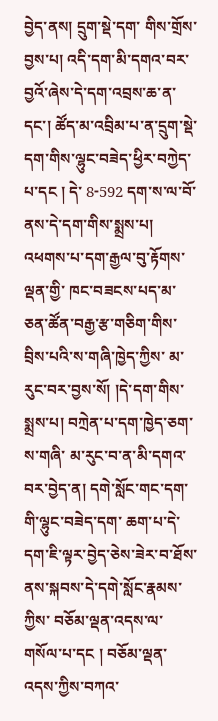བྱེད་ནས། དྲུག་སྡེ་དག་ གིས་གྲོས་བྱས་པ། འདི་དག་མི་དགའ་བར་བྱའོ་ཞེས་དེ་དག་འབྲས་ཆ་ན་དང་། ཚོད་མ་འབྲིམ་པ་ན་དྲུག་སྡེ་དག་གིས་ལྷུང་བཟེད་ཕྱིར་བཀྱེད་པ་དང ། དེ་ 8-592 དག་ས་ལ་བོ་ནས་དེ་དག་གིས་སྨྲས་པ། འཕགས་པ་དག་རྒྱལ་བུ་རྟོགས་ལྡན་གྱི་ ཁང་བཟངས་པད་མ་ཅན་ཚོན་བརྒྱ་རྩ་གཅིག་གིས་བྲིས་པའི་ས་གཞི་ཁྱེད་ཀྱིས་ མ་རུང་བར་བྱས་སོ། །དེ་དག་གིས་སྨྲས་པ། བཀྲེན་པ་དག་ཁྱེད་ཅག་ས་གཞི་ མ་རུང་བ་ན་མི་དགའ་བར་བྱེད་ན། དགེ་སློང་གང་དག་གི་ལྷུང་བཟེད་དག་ ཆག་པ་དེ་དག་ཇི་ལྟར་བྱེད་ཅེས་ཟེར་བ་ཐོས་ནས་སྐབས་དེ་དགེ་སློང་རྣམས་ཀྱིས་ བཅོམ་ལྡན་འདས་ལ་གསོལ་པ་དང ། བཅོམ་ལྡན་འདས་ཀྱིས་བཀའ་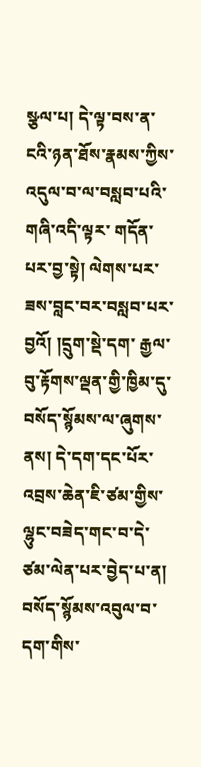སྩལ་པ། དེ་ལྟ་བས་ན་ངའི་ཉན་ཐོས་རྣམས་ཀྱིས་འདུལ་བ་ལ་བསླབ་པའི་གཞི་འདི་ལྟར་ གདོན་པར་བྱ་སྟེ། ལེགས་པར་ཟས་བླང་བར་བསླབ་པར་བྱའོ། །དྲུག་སྡེ་དག་ རྒྱལ་བུ་རྟོགས་ལྡན་གྱི་ཁྱིམ་དུ་བསོད་སྙོམས་ལ་ཞུགས་ནས། དེ་དག་དང་པོར་ འབྲས་ཆེན་ཇི་ཙམ་གྱིས་ལྷུང་བཟེད་གང་བ་དེ་ཙམ་ལེན་པར་བྱེད་པ་ན། བསོད་སྙོམས་འབུལ་བ་དག་གིས་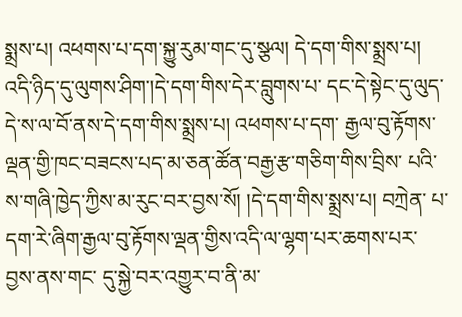སྨྲས་པ། འཕགས་པ་དག་སྐྱུ་རུམ་གང་དུ་སྩལ། དེ་དག་གིས་སྨྲས་པ། འདི་ཉིད་དུ་ལུགས་ཤིག་།དེ་དག་གིས་དེར་བླུགས་པ་ དང་དེ་སྟེང་དུ་ལུད་དེ་ས་ལ་བོ་ནས་དེ་དག་གིས་སྨྲས་པ། འཕགས་པ་དག་ རྒྱལ་བུ་རྟོགས་ལྡན་གྱི་ཁང་བཟངས་པད་མ་ཅན་ཚོན་བརྒྱ་རྩ་གཅིག་གིས་བྲིས་ པའི་ས་གཞི་ཁྱེད་ཀྱིས་མ་རུང་བར་བྱས་སོ། །དེ་དག་གིས་སྨྲས་པ། བཀྲེན་ པ་དག་རེ་ཞིག་རྒྱལ་བུ་རྟོགས་ལྡན་གྱིས་འདི་ལ་ལྷག་པར་ཆགས་པར་བྱས་ནས་གང་ དུ་སྐྱེ་བར་འགྱུར་བ་ནི་མ་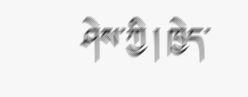ཤེས་ཀྱི ། ཁྱེད་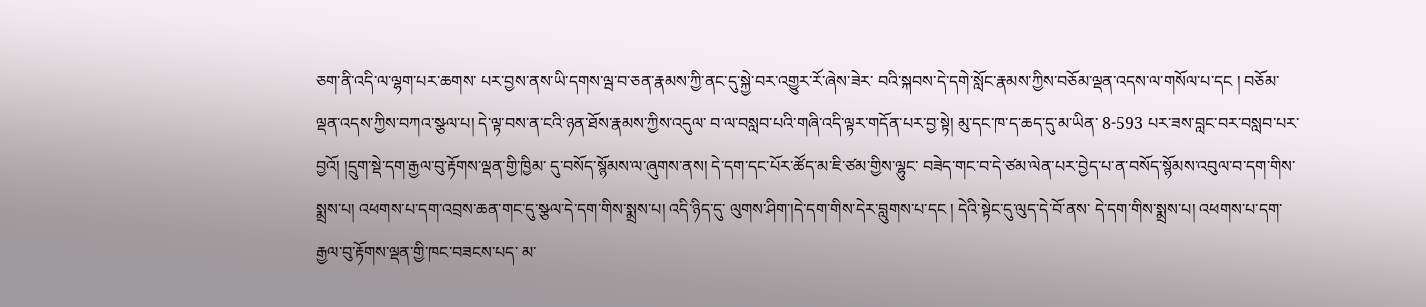ཅག་ནི་འདི་ལ་ལྷག་པར་ཆགས་ པར་བྱས་ནས་ཡི་དགས་ལྦ་བ་ཅན་རྣམས་ཀྱི་ནང་དུ་སྐྱེ་བར་འགྱུར་རོ་ཞེས་ཟེར་ བའི་སྐབས་དེ་དགེ་སློང་རྣམས་ཀྱིས་བཅོམ་ལྡན་འདས་ལ་གསོལ་པ་དང ། བཅོམ་ ལྡན་འདས་ཀྱིས་བཀའ་སྩལ་པ། དེ་ལྟ་བས་ན་ངའི་ཉན་ཐོས་རྣམས་ཀྱིས་འདུལ་ བ་ལ་བསླབ་པའི་གཞི་འདི་ལྟར་གདོན་པར་བྱ་སྟེ། མུ་དང་ཁ་ད་ཆད་དུ་མ་ཡིན་ 8-593 པར་ཟས་བླང་བར་བསླབ་པར་བྱའོ། །དྲུག་སྡེ་དག་རྒྱལ་བུ་རྟོགས་ལྡན་གྱི་ཁྱིམ་ དུ་བསོད་སྙོམས་ལ་ཞུགས་ནས། དེ་དག་དང་པོར་ཚོད་མ་ཇི་ཙམ་གྱིས་ལྷུང་ བཟེད་གང་བ་དེ་ཙམ་ལེན་པར་བྱེད་པ་ན་བསོད་སྙོམས་འབུལ་བ་དག་གིས་སྨྲས་པ། འཕགས་པ་དག་འབྲས་ཆན་གང་དུ་སྩལ་དེ་དག་གིས་སྨྲས་པ། འདི་ཉིད་དུ་ ལུགས་ཤིག་།དེ་དག་གིས་དེར་བླུགས་པ་དང ། དེའི་སྟེང་དུ་ལུད་དེ་བོ་ནས་ དེ་དག་གིས་སྨྲས་པ། འཕགས་པ་དག་རྒྱལ་བུ་རྟོགས་ལྡན་གྱི་ཁང་བཟངས་པད་ མ་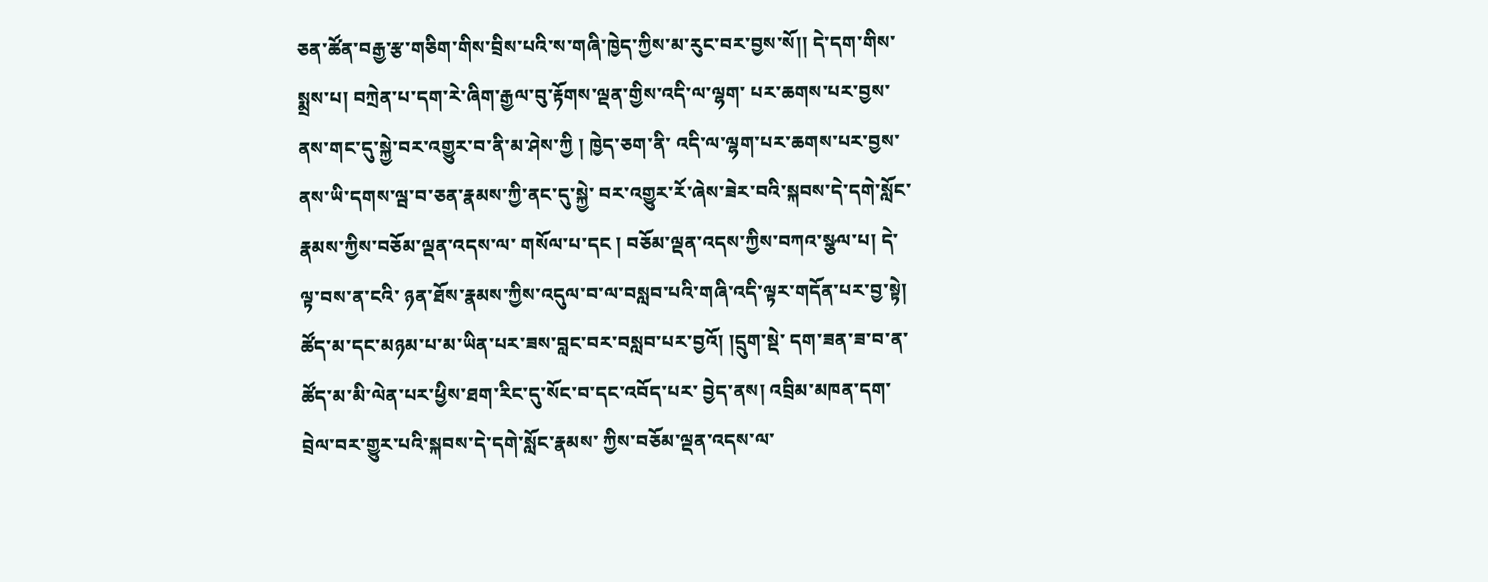ཅན་ཚོན་བརྒྱ་རྩ་གཅིག་གིས་བྲིས་པའི་ས་གཞི་ཁྱེད་ཀྱིས་མ་རུང་བར་བྱས་སོ།། དེ་དག་གིས་སྨྲས་པ། བཀྲེན་པ་དག་རེ་ཞིག་རྒྱལ་བུ་རྟོགས་ལྡན་གྱིས་འདི་ལ་ལྷག་ པར་ཆགས་པར་བྱས་ནས་གང་དུ་སྐྱེ་བར་འགྱུར་བ་ནི་མ་ཤེས་ཀྱི ། ཁྱེད་ཅག་ནི་ འདི་ལ་ལྷག་པར་ཆགས་པར་བྱས་ནས་ཡི་དགས་ལྦ་བ་ཅན་རྣམས་ཀྱི་ནང་དུ་སྐྱེ་ བར་འགྱུར་རོ་ཞེས་ཟེར་བའི་སྐབས་དེ་དགེ་སློང་རྣམས་ཀྱིས་བཅོམ་ལྡན་འདས་ལ་ གསོལ་པ་དང ། བཅོམ་ལྡན་འདས་ཀྱིས་བཀའ་སྩལ་པ། དེ་ལྟ་བས་ན་ངའི་ ཉན་ཐོས་རྣམས་ཀྱིས་འདུལ་བ་ལ་བསླབ་པའི་གཞི་འདི་ལྟར་གདོན་པར་བྱ་སྟེ། ཚོད་མ་དང་མཉམ་པ་མ་ཡིན་པར་ཟས་བླང་བར་བསླབ་པར་བྱའོ། །དྲུག་སྡེ་ དག་ཟན་ཟ་བ་ན་ཚོད་མ་མི་ལེན་པར་ཕྱིས་ཐག་རིང་དུ་སོང་བ་དང་འབོད་པར་ བྱེད་ནས། འབྲིམ་མཁན་དག་བྲེལ་བར་གྱུར་པའི་སྐབས་དེ་དགེ་སློང་རྣམས་ ཀྱིས་བཅོམ་ལྡན་འདས་ལ་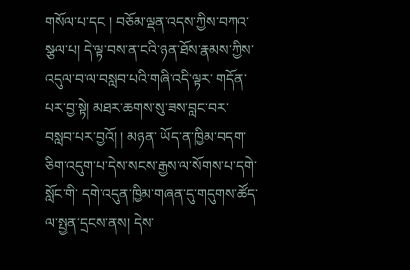གསོལ་པ་དང ། བཅོམ་ལྡན་འདས་ཀྱིས་བཀའ་སྩལ་པ། དེ་ལྟ་བས་ན་ངའི་ཉན་ཐོས་རྣམས་ཀྱིས་འདུལ་བ་ལ་བསླབ་པའི་གཞི་འདི་ལྟར་ གདོན་པར་བྱ་སྟེ། མཐར་ཆགས་སུ་ཟས་བླང་བར་བསླབ་པར་བྱའོ། ། མཉན་ ཡོད་ན་ཁྱིམ་བདག་ཅིག་འདུག་པ་དེས་སངས་རྒྱས་ལ་སོགས་པ་དགེ་སློང་གི་ དགེ་འདུན་ཁྱིམ་གཞན་དུ་གདུགས་ཚོད་ལ་སྤྱན་དྲངས་ནས། དེས་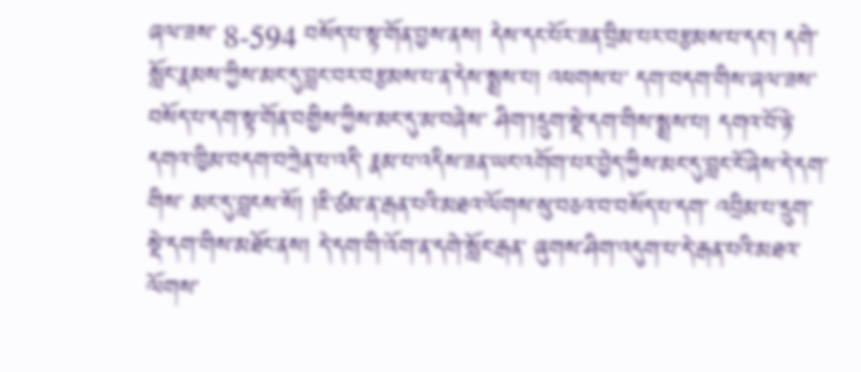ཞལ་ཟས་ 8-594 བསོད་པ་སྟ་གོན་བྱས་ནས། དེས་དང་པོར་ཟན་བྲིམ་པར་བརྩམས་པ་དང་། དགེ་སློང་རྣམས་ཀྱིས་མང་དུ་བླང་བར་བརྩམས་པ་ན་དེས་སྨྲས་པ། འཕགས་པ་ དག་བདག་གིས་ཞལ་ཟས་བསོད་པ་དག་སྟ་གོན་བགྱིས་ཀྱིས་མང་དུ་མ་བཞེས་ ཤིག་།དྲུག་སྡེ་དག་གིས་སྨྲས་པ། དགའ་བོ་ཉེ་དགའ་ཁྱིམ་བདག་བཀྲེན་པ་འདི་ རྣམ་པ་འདིས་ཟན་ཡང་འགོག་པར་བྱེད་ཀྱིས་མང་དུ་བླང་ངོ་ཞེས་དེ་དག་གིས་ མང་དུ་བླངས་སོ། །ཇི་ཙམ་ན་རྒན་པའི་མཐའ་ལོགས་སུ་བཅའ་བ་བསོད་པ་དག་ འབྲིམ་པ་དྲུག་སྡེ་དག་གིས་མཐོང་ནས། དེ་དག་གི་འོག་ན་དགེ་སློང་རྒན་ ཞུགས་ཤིག་འདུག་པ་དེ་རྒན་པའི་མཐའ་ལོགས་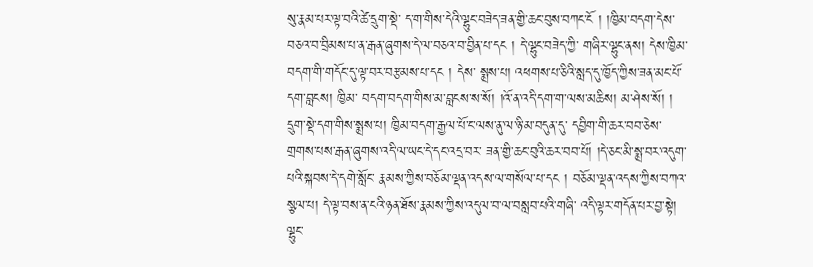སུ་རྣམ་པར་ལྟ་བའི་ཚེ་དྲུག་སྡེ་ ད་ག་གིས་དེའི་ལྷུང་བཟེད་ཟན་གྱི་ཆང་བུས་བཀང་ངོ ། །ཁྱིམ་བདག་དེས་ བཅའ་བ་བྲིམས་པ་ན་རྒན་ཞུགས་དེ་ལ་བཅའ་བ་བྱིན་པ་དང ། དེ་ལྷུང་བཟེད་ཀྱི་ གཞིར་ལྷུང་ནས། དེས་ཁྱིམ་བདག་གི་གདོང་དུ་ལྟ་བར་བརྩམས་པ་དང ། དེས་ སྨྲས་པ། འཕགས་པ་ཅིའི་སླད་དུ་ཁྱོད་ཀྱིས་ཟན་མང་པོ་དག་བླངས། ཁྱིམ་ བདག་བདག་གིས་མ་བླངས་ས་སོ། །འོ་ན་འདི་དག་ག་ལས་མཆིས། མ་ཤེས་སོ། ། དྲུག་སྡེ་དག་གིས་སྨྲས་པ། ཁྱིམ་བདག་རྒྱལ་པོ་ང་ལས་ནུ་ལ་ཉི་མ་བདུན་དུ་ དབྱིག་གི་ཆར་བབ་ཅེས་གྲགས་པས་རྒན་ཞུགས་འདི་ལ་ཡང་དེ་དང་འདྲ་བར་ ཟན་གྱི་ཆང་བུའི་ཆར་བབ་པོ། །དེ་ཅང་མི་སྨྲ་བར་འདུག་པའི་སྐབས་དེ་དགེ་སློང་ རྣམས་ཀྱིས་བཅོམ་ལྡན་འདས་ལ་གསོལ་པ་དང ། བཅོམ་ལྡན་འདས་ཀྱིས་བཀའ་ སྩལ་པ། དེ་ལྟ་བས་ན་ངའི་ཉན་ཐོས་རྣམས་ཀྱིས་འདུལ་བ་ལ་བསླབ་པའི་གཞི་ འདི་ལྟར་གདོན་པར་བྱ་སྟེ། ལྷུང་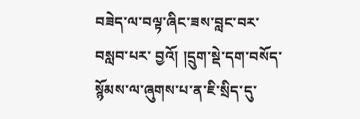བཟེད་ལ་བལྟ་ཞིང་ཟས་བླང་བར་བསླབ་པར་ བྱའོ། །དྲུག་སྡེ་དག་བསོད་སྙོམས་ལ་ཞུགས་པ་ན་ཇི་སྲིད་དུ་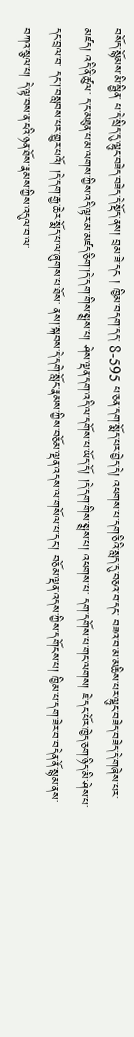བསོད་སྙོམས་མི་སྦྱིན་ པ་དེ་སྲིད་དུ་ལྷུང་བཟེད་བཟེད་དེ་སྡོད་ནས། བྲམ་ཟེ་དང ། ཁྱིམ་བདག་དད་ 8-595 པ་ཅན་དག་སྨོད་པར་བྱེད་དེ། འཕགས་པ་དག་ཅིའི་སླད་དུ་བཅའ་བ་དང་ བཟའ་བ་མ་མཆིས་པར་ལྷུང་བཟེད་བཟེད་དེ་གཞེས་པར་མཛད། འདི་ནི་ཚུལ་ ད་ང་མཐུན་པ་མ་ལགས་ཀྱིས་འདི་ལྟར་མ་མཛད་ཅིག་།དེ་དག་གིས་སྨྲས་པ། ཤེས་ལྡན་དག་འདི་ལ་དགོས་པ་ཡོད་དོ། །དེ་དག་གིས་སྨྲས་པ། འཕགས་པ་ དག་དགོས་པ་གང་ལགས། ཇེ་དང་པོར་ཁྱེད་ཅག་ཉིད་མི་ཤེས་པ་དང་བྲལ་བ་ དང་།་བསླབས་པར་གྱུར་པའོ། །དེ་དག་རྒྱ་ཆེར་སྨོད་པ་ལ་ཞུགས་པ་ཐོས་ ནས།་སྐབས་དེ་དགེ་སློང་རྣམས་ཀྱིས་བཅོམ་ལྡན་འདས་ལ་གསོལ་པ་དང་། བཅོམ་ལྡན་འདས་ཀྱིས་དགོངས་པ། ཁྱིམ་པ་དག་ཟེར་བ་བདེན་ནོ་སྙམ་ནས་ བཀའ་སྩལ་པ། དེ་ལྟ་བས་ན་ངའི་ཉན་ཐོས་རྣམས་ཀྱིས་འདུལ་བ་ལ་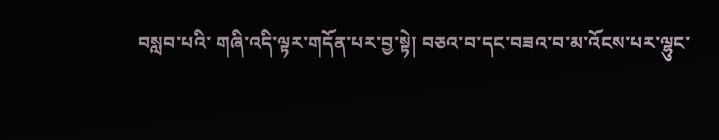བསླབ་པའི་ གཞི་འདི་ལྟར་གདོན་པར་བྱ་སྟེ། བཅའ་བ་དང་བཟའ་བ་མ་འོངས་པར་ལྷུང་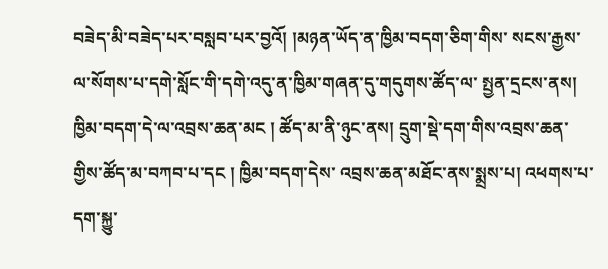བཟེད་མི་བཟེད་པར་བསླབ་པར་བྱའོ། །མཉན་ཡོད་ན་ཁྱིམ་བདག་ཅིག་གིས་ སངས་རྒྱས་ལ་སོགས་པ་དགེ་སློང་གི་དགེ་འདུ་ན་ཁྱིམ་གཞན་དུ་གདུགས་ཚོད་ལ་ སྤྱན་དྲངས་ནས། ཁྱིམ་བདག་དེ་ལ་འབྲས་ཆན་མང ། ཚོད་མ་ནི་ཉུང་ནས། དྲུག་སྡེ་དག་གིས་འབྲས་ཆན་གྱིས་ཚོད་མ་བཀབ་པ་དང ། ཁྱིམ་བདག་དེས་ འབྲས་ཆན་མཐོང་ནས་སྨྲས་པ། འཕགས་པ་དག་སྐྱུ་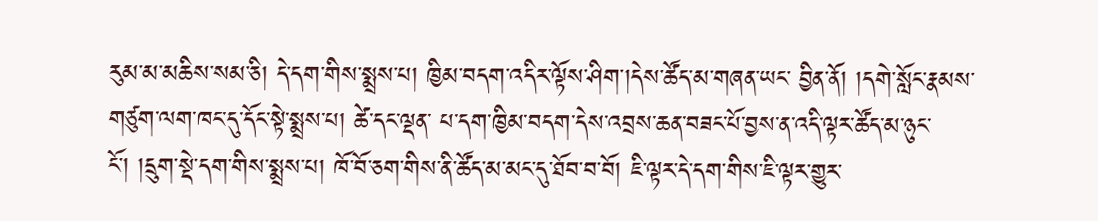རུམ་མ་མཆིས་སམ་ཅི། དེ་དག་གིས་སྨྲས་པ། ཁྱིམ་བདག་འདིར་ལྟོས་ཤིག་།དེས་ཚོད་མ་གཞན་ཡང་ བྱིན་ནོ། །དགེ་སློང་རྣམས་གཙུག་ལག་ཁང་དུ་དོང་སྟེ་སྨྲས་པ། ཚེ་དང་ལྡན་ པ་དག་ཁྱིམ་བདག་དེས་འབྲས་ཆན་བཟང་པོ་བྱས་ན་འདི་ལྟར་ཚོད་མ་ཉུང་ ངོ་། །དྲུག་སྡེ་དག་གིས་སྨྲས་པ། ཁོ་བོ་ཅག་གིས་ནི་ཚོད་མ་མང་དུ་ཐོབ་བ་བོ། ཇི་ལྟར་དེ་དག་གིས་ཇི་ལྟར་གྱུར་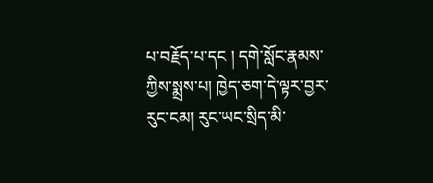པ་བརྗོད་པ་དང ། དགེ་སློང་རྣམས་ཀྱིས་སྨྲས་པ། ཁྱེད་ཅག་དེ་ལྟར་བྱར་རུང་ངམ། རུང་ཡང་སྲིད་མི་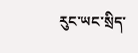རུང་ཡང་སྲིད་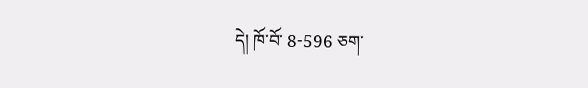དེ། ཁོ་བོ་ 8-596 ཅག་